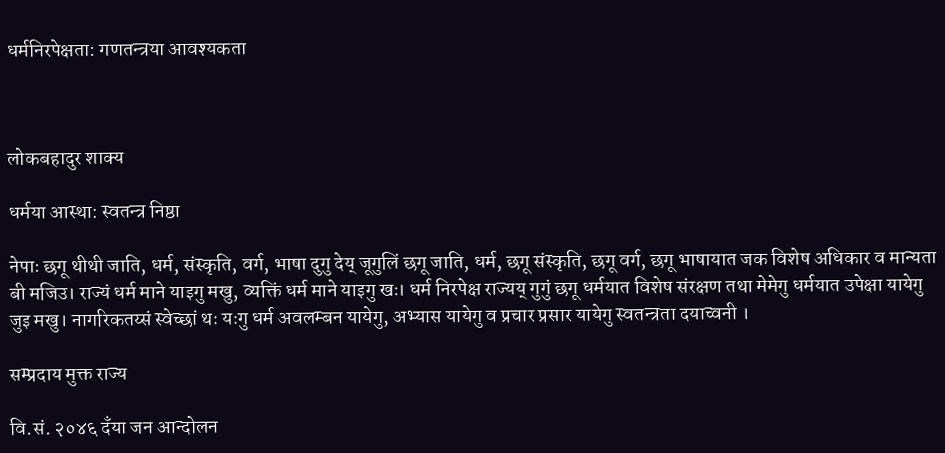धर्मनिरपेक्षता: गणतन्त्रया आवश्यकता



लोकबहादुर शाक्य

धर्मया आस्था: स्वतन्त्र निष्ठा

नेपाः छगू थीथी जाति, धर्म, संस्कृति, वर्ग, भाषा दुगु देय् जूगुलिं छगू जाति, धर्म, छगू संस्कृति, छगू वर्ग, छगू भाषायात जक विशेष अधिकार व मान्यता बी मजिउ। राज्यं धर्म माने याइगु मखु, व्यक्तिं धर्म माने याइगु खः। धर्म निरपेक्ष राज्यय् गुगुं छगू धर्मयात विशेष संरक्षण तथा मेमेगु धर्मयात उपेक्षा यायेगु जुइ मखु। नागरिकतय्सं स्वेच्छां थः यःगु धर्म अवलम्बन यायेगु, अभ्यास यायेगु व प्रचार प्रसार यायेगु स्वतन्त्रता दयाच्वनी ।

सम्प्रदाय मुक्त राज्य

वि.सं. २०४६ दँया जन आन्दोलन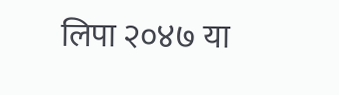लिपा २०४७ या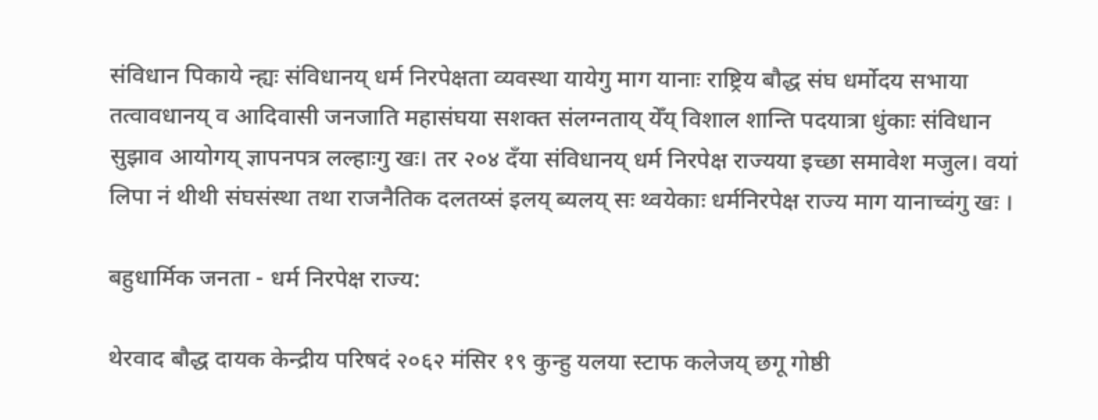संविधान पिकाये न्ह्यः संविधानय् धर्म निरपेक्षता व्यवस्था यायेगु माग यानाः राष्ट्रिय बौद्ध संघ धर्मोदय सभाया तत्वावधानय् व आदिवासी जनजाति महासंघया सशक्त संलग्नताय् येँय् विशाल शान्ति पदयात्रा धुंकाः संविधान सुझाव आयोगय् ज्ञापनपत्र लल्हाःगु खः। तर २०४ दँया संविधानय् धर्म निरपेक्ष राज्यया इच्छा समावेश मजुल। वयां लिपा नं थीथी संघसंस्था तथा राजनैतिक दलतय्सं इलय् ब्यलय् सः थ्वयेकाः धर्मनिरपेक्ष राज्य माग यानाच्वंगु खः ।

बहुधार्मिक जनता - धर्म निरपेक्ष राज्य:

थेरवाद बौद्ध दायक केन्द्रीय परिषदं २०६२ मंसिर १९ कुन्हु यलया स्टाफ कलेजय् छगू गोष्ठी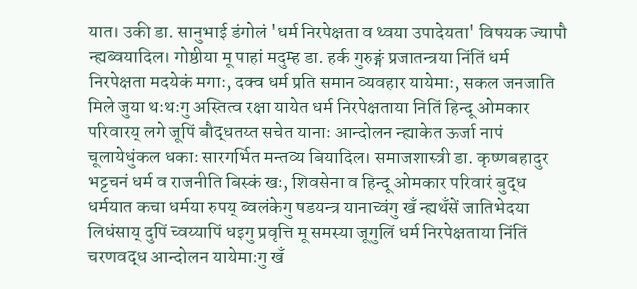यात। उकी डा. सानुभाई डंगोलं 'धर्म निरपेक्षता व थ्वया उपादेयता' विषयक ज्यापौ न्ह्यब्वयादिल। गोष्ठीया मू पाहां मदुम्ह डा. हर्क गुरुङ्गं प्रजातन्त्रया निंतिं धर्म निरपेक्षता मदयेकं मगाः, दक्व धर्म प्रति समान व्यवहार यायेमाः, सकल जनजाति मिले जुया थःथःगु अस्तित्व रक्षा यायेत धर्म निरपेक्षताया नितिं हिन्दू ओमकार परिवारय् लगे जूपिं बौद्धतय्त सचेत यानाः आन्दोलन न्ह्याकेत ऊर्जा नापं चूलायेधुंकल धकाः सारगर्भित मन्तव्य बियादिल। समाजशास्त्री डा. कृष्णबहादुर भट्टचनं धर्म व राजनीति बिस्कं खः, शिवसेना व हिन्दू ओमकार परिवारं बुद्ध धर्मयात कचा धर्मया रुपय् ब्वलंकेगु षडयन्त्र यानाच्वंगु खँ न्ह्यथँसें जातिभेदया लिधंसाय् दुपिं च्वय्यापिं धइगु प्रवृत्ति मू समस्या जूगुलिं धर्म निरपेक्षताया निंतिं चरणवद्ध आन्दोलन यायेमाःगु खँ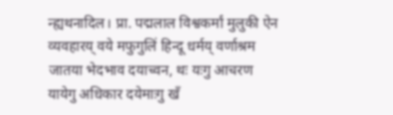न्ह्यथनादिल। प्रा. पद्मलाल विश्वकर्मां मुलुकी ऐन व्यवहारय् वये मफुगुलिं हिन्दू धर्मय् वर्णाश्रम जातया भेदभाव दयाच्वन, थः यःगु आचरण यायेगु अधिकार दयेमाःगु खँ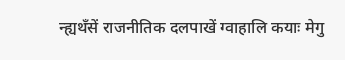न्ह्यथँसें राजनीतिक दलपाखें ग्वाहालि कयाः मेगु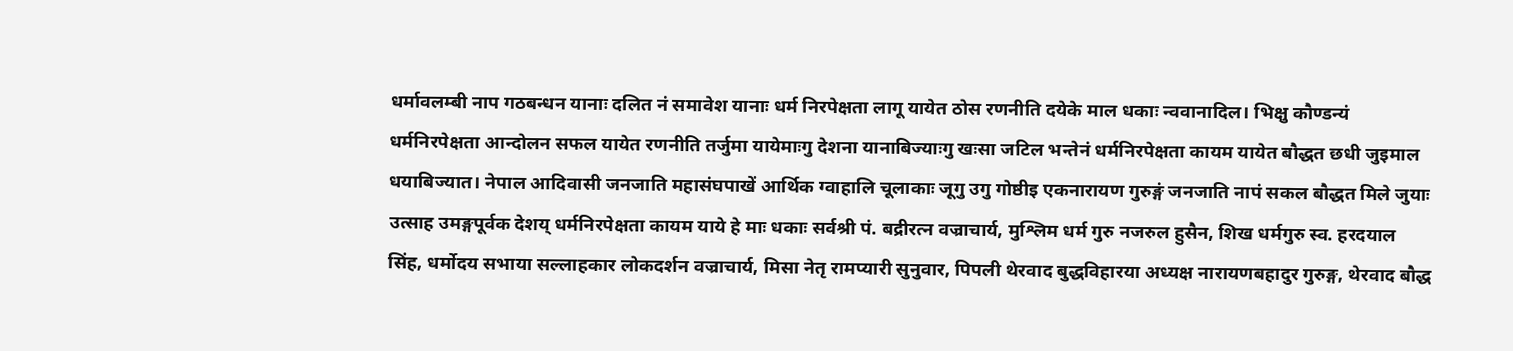धर्मावलम्बी नाप गठबन्धन यानाः दलित नं समावेश यानाः धर्म निरपेक्षता लागू यायेत ठोस रणनीति दयेके माल धकाः न्ववानादिल। भिक्षु कौण्डन्यं धर्मनिरपेक्षता आन्दोलन सफल यायेत रणनीति तर्जुमा यायेमाःगु देशना यानाबिज्याःगु खःसा जटिल भन्तेनं धर्मनिरपेक्षता कायम यायेत बौद्धत छधी जुइमाल धयाबिज्यात। नेपाल आदिवासी जनजाति महासंघपाखें आर्थिक ग्वाहालि चूलाकाः जूगु उगु गोष्ठीइ एकनारायण गुरुङ्गं जनजाति नापं सकल बौद्धत मिले जुयाः उत्साह उमङ्गपूर्वक देशय् धर्मनिरपेक्षता कायम याये हे माः धकाः सर्वश्री पं. बद्रीरत्न वज्राचार्य, मुश्लिम धर्म गुरु नजरुल हुसैन, शिख धर्मगुरु स्व. हरदयाल सिंह, धर्मोदय सभाया सल्लाहकार लोकदर्शन वज्राचार्य, मिसा नेतृ रामप्यारी सुनुवार, पिपली थेरवाद बुद्धविहारया अध्यक्ष नारायणबहादुर गुरुङ्ग, थेरवाद बौद्ध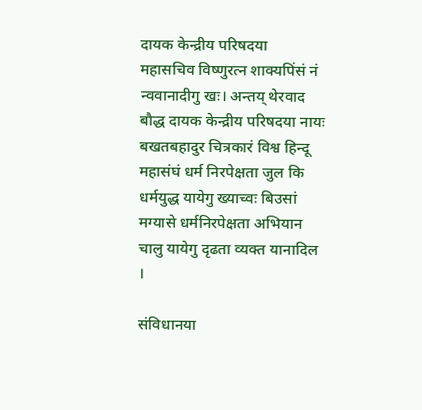दायक केन्द्रीय परिषदया महासचिव विष्णुरत्न शाक्यपिंसं नं न्ववानादीगु खः। अन्तय् थेरवाद बौद्ध दायक केन्द्रीय परिषदया नायः बखतबहादुर चित्रकारं विश्व हिन्दू महासंघं धर्म निरपेक्षता जुल कि धर्मयुद्ध यायेगु ख्याच्वः बिउसां मग्यासे धर्मनिरपेक्षता अभियान चालु यायेगु दृढता व्यक्त यानादिल ।

संविधानया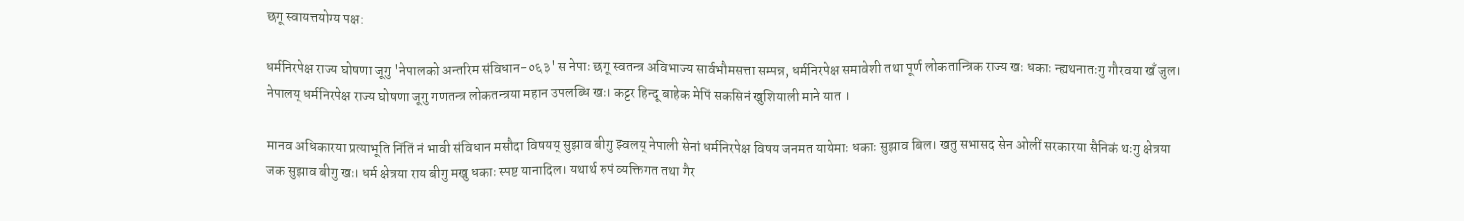छगू स्वायत्तयोग्य पक्ष:

धर्मनिरपेक्ष राज्य घोषणा जूगु 'नेपालको अन्तरिम संविधान-०६३' स नेपाः छगू स्वतन्त्र अविभाज्य सार्वभौमसत्ता सम्पन्न, धर्मनिरपेक्ष समावेशी तथा पूर्ण लोकतान्त्रिक राज्य खः धकाः न्ह्यथनातःगु गौरवया खँ जुल। नेपालय् धर्मनिरपेक्ष राज्य घोषणा जूगु गणतन्त्र लोकतन्त्रया महान उपलब्धि खः। कट्टर हिन्दू बाहेक मेपिं सकसिनं खुशियाली माने यात ।

मानव अधिकारया प्रत्याभूति निंतिं नं भावी संविधान मसौदा विषयय् सुझाव बीगु झ्वलय् नेपाली सेनां धर्मनिरपेक्ष विषय जनमत यायेमाः धकाः सुझाव बिल। खतु सभासद सेन ओलीं सरकारया सैनिकं थःगु क्षेत्रया जक सुझाव बीगु खः। धर्म क्षेत्रया राय बीगु मखु धकाः स्पष्ट यानादिल। यथार्थ रुपं व्यक्तिगत तथा गैर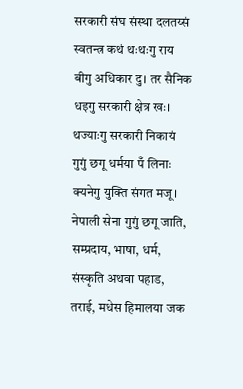सरकारी संघ संस्था दलतय्सं स्वतन्त्र कथं थःथःगु राय बीगु अधिकार दु। तर सैनिक धइगु सरकारी क्षेत्र खः। थज्याःगु सरकारी निकायं गुगुं छगू धर्मया पँ लिनाः क्यनेगु युक्ति संगत मजू। नेपाली सेना गुगुं छगू जाति, सम्प्रदाय, भाषा, धर्म, संस्कृति अथवा पहाड, तराई, मधेस हिमालया जक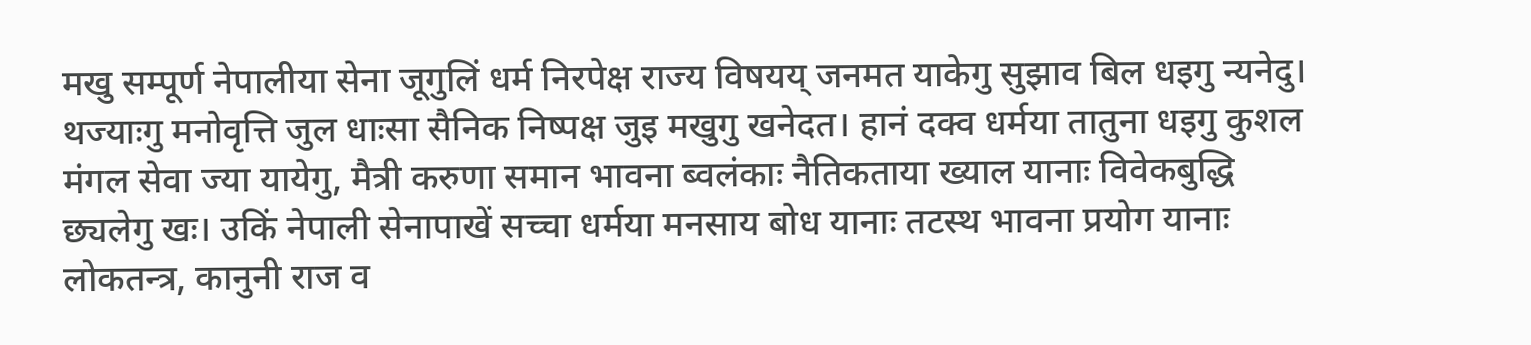मखु सम्पूर्ण नेपालीया सेना जूगुलिं धर्म निरपेक्ष राज्य विषयय् जनमत याकेगु सुझाव बिल धइगु न्यनेदु। थज्याःगु मनोवृत्ति जुल धाःसा सैनिक निष्पक्ष जुइ मखुगु खनेदत। हानं दक्व धर्मया तातुना धइगु कुशल मंगल सेवा ज्या यायेगु, मैत्री करुणा समान भावना ब्वलंकाः नैतिकताया ख्याल यानाः विवेकबुद्धि छ्यलेगु खः। उकिं नेपाली सेनापाखें सच्चा धर्मया मनसाय बोध यानाः तटस्थ भावना प्रयोग यानाः लोकतन्त्र, कानुनी राज व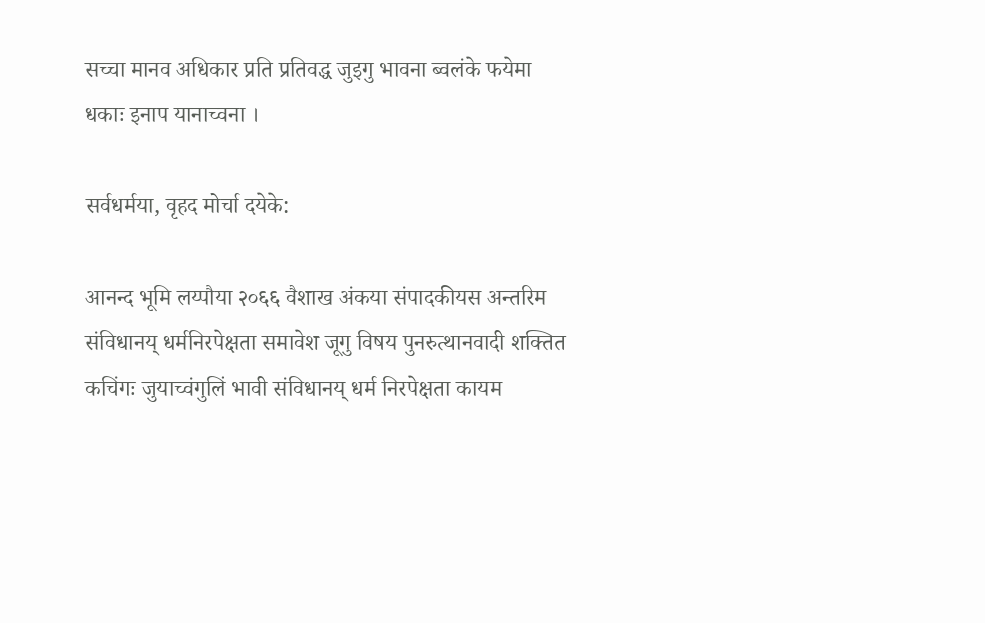सच्चा मानव अधिकार प्रति प्रतिवद्ध जुइगु भावना ब्वलंके फयेमा धकाः इनाप यानाच्वना ।

सर्वधर्मया, वृहद मोर्चा दयेके:

आनन्द भूमि लय्पौया २०६६ वैशाख अंकया संपादकीयस अन्तरिम संविधानय् धर्मनिरपेक्षता समावेश जूगु विषय पुनरुत्थानवादी शक्तित कचिंगः जुयाच्वंगुलिं भावी संविधानय् धर्म निरपेक्षता कायम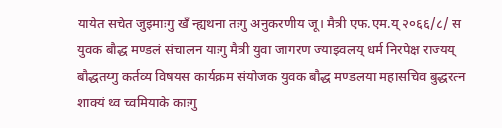यायेत सचेत जुइमाःगु खँ न्ह्यथना तःगु अनुकरणीय जू। मैत्री एफ.एम.य् २०६६/८/ स युवक बौद्ध मण्डलं संचालन याःगु मैत्री युवा जागरण ज्याझ्वलय् धर्म निरपेक्ष राज्यय् बौद्धतय्गु कर्तव्य विषयस कार्यक्रम संयोजक युवक बौद्ध मण्डलया महासचिव बुद्धरत्न शाक्यं थ्व च्वमियाके काःगु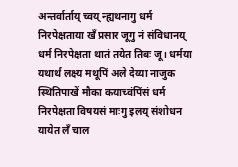अन्तर्वार्ताय् च्वय् न्ह्यथनागु धर्म निरपेक्षताया खँ प्रसार जूगु नं संविधानय् धर्म निरपेक्षता थातं तयेत तिबः जू। धर्मया यथार्थ लक्ष्य मथूपिं अले देय्या नाजुक स्थितिपाखें मौका कयाच्वंपिंसं धर्म निरपेक्षता विषयसं माःगु इलय् संशोधन यायेत लँ चाल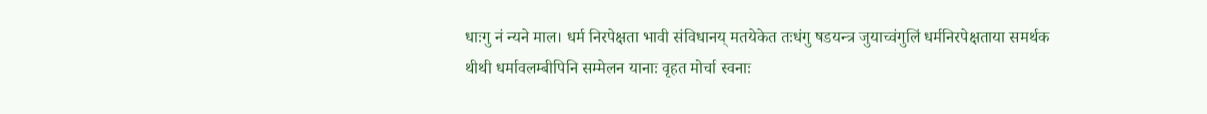धाःगु नं न्यने माल। धर्म निरपेक्षता भावी संविधानय् मतयेकेत तःधंगु षडयन्त्र जुयाच्वंगुलिं धर्मनिरपेक्षताया समर्थक थीथी धर्मावलम्बीपिनि सम्मेलन यानाः वृहत मोर्चा स्वनाः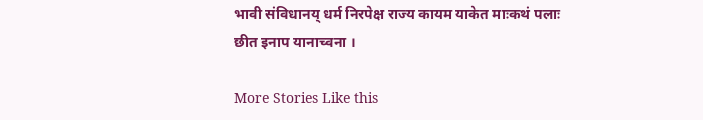भावी संविधानय् धर्म निरपेक्ष राज्य कायम याकेत माःकथं पलाः छीत इनाप यानाच्वना ।

More Stories Like this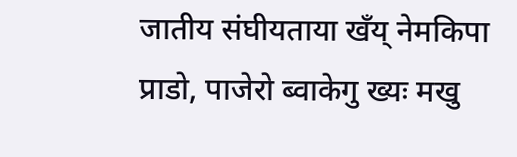जातीय संघीयताया खँय् नेमकिपा
प्राडो, पाजेरो ब्वाकेगु ख्यः मखु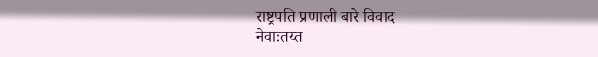राष्ट्रपति प्रणाली बारे विवाद
नेवाःतय्त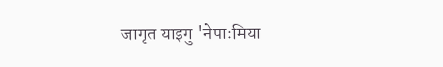जागृत याइगु 'नेपाःमिया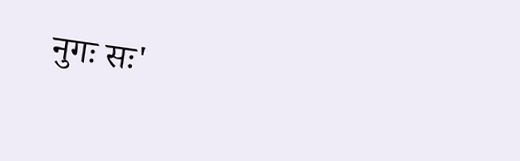नुगः सः'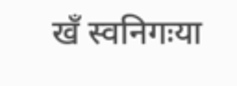खँ स्वनिगःया